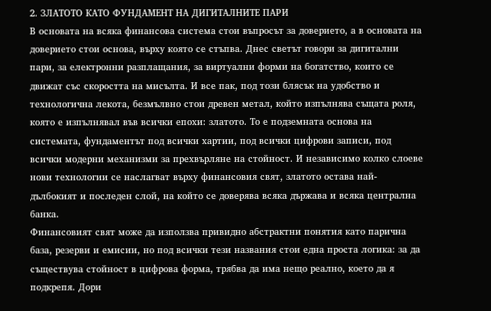2. ЗЛАТОТО КАТО ФУНДАМЕНТ НА ДИГИТАЛНИТЕ ПАРИ
В основата на всяка финансова система стои въпросът за доверието, а в основата на доверието стои основа, върху която се стъпва. Днес светът говори за дигитални пари, за електронни разплащания, за виртуални форми на богатство, които се движат със скоростта на мисълта. И все пак, под този блясък на удобство и технологична лекота, безмълвно стои древен метал, който изпълнява същата роля, която е изпълнявал във всички епохи: златото. То е подземната основа на системата, фундаментът под всички хартии, под всички цифрови записи, под всички модерни механизми за прехвърляне на стойност. И независимо колко слоеве нови технологии се наслагват върху финансовия свят, златото остава най-дълбокият и последен слой, на който се доверява всяка държава и всяка централна банка.
Финансовият свят може да използва привидно абстрактни понятия като парична база, резерви и емисии, но под всички тези названия стои една проста логика: за да съществува стойност в цифрова форма, трябва да има нещо реално, което да я подкрепя. Дори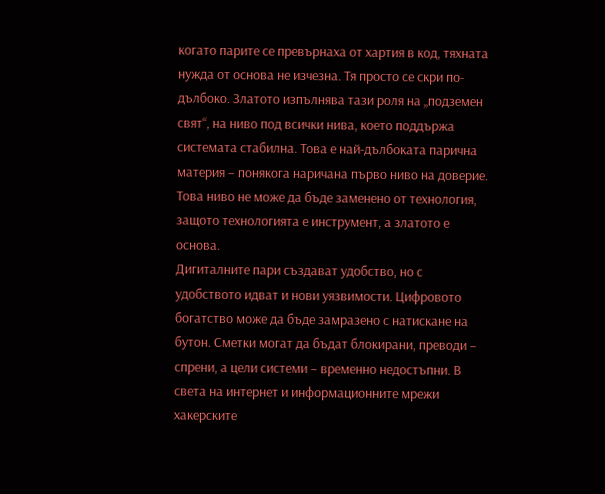когато парите се превърнаха от хартия в код, тяхната нужда от основа не изчезна. Тя просто се скри по-дълбоко. Златото изпълнява тази роля на „подземен свят“, на ниво под всички нива, което поддържа системата стабилна. Това е най-дълбоката парична материя – понякога наричана първо ниво на доверие. Това ниво не може да бъде заменено от технология, защото технологията е инструмент, а златото е основа.
Дигиталните пари създават удобство, но с удобството идват и нови уязвимости. Цифровото богатство може да бъде замразено с натискане на бутон. Сметки могат да бъдат блокирани, преводи – спрени, а цели системи – временно недостъпни. В света на интернет и информационните мрежи хакерските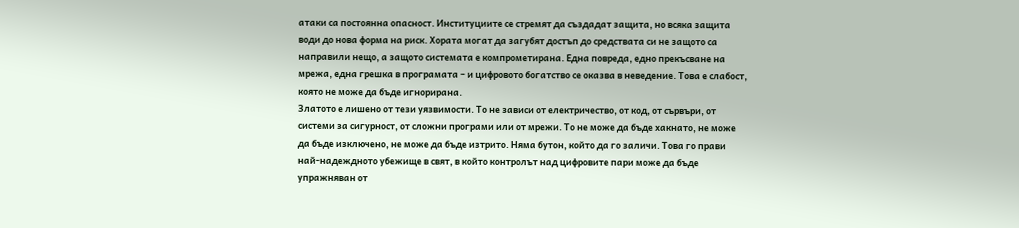атаки са постоянна опасност. Институциите се стремят да създадат защита, но всяка защита води до нова форма на риск. Хората могат да загубят достъп до средствата си не защото са направили нещо, а защото системата е компрометирана. Една повреда, едно прекъсване на мрежа, една грешка в програмата – и цифровото богатство се оказва в неведение. Това е слабост, която не може да бъде игнорирана.
Златото е лишено от тези уязвимости. То не зависи от електричество, от код, от сървъри, от системи за сигурност, от сложни програми или от мрежи. То не може да бъде хакнато, не може да бъде изключено, не може да бъде изтрито. Няма бутон, който да го заличи. Това го прави най-надеждното убежище в свят, в който контролът над цифровите пари може да бъде упражняван от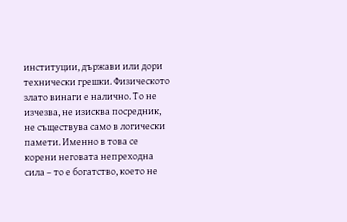институции, държави или дори технически грешки. Физическото злато винаги е налично. То не изчезва, не изисква посредник, не съществува само в логически памети. Именно в това се корени неговата непреходна сила – то е богатство, което не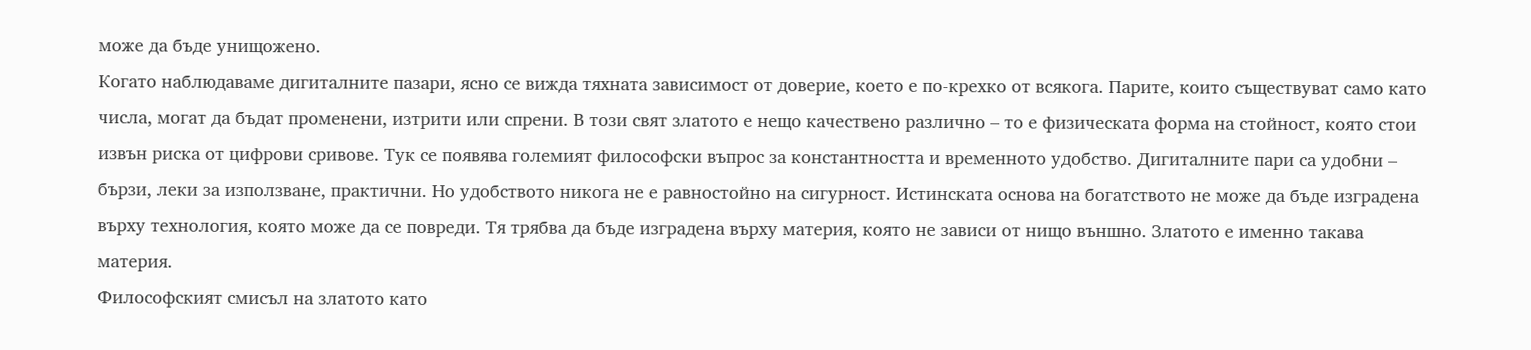може да бъде унищожено.
Когато наблюдаваме дигиталните пазари, ясно се вижда тяхната зависимост от доверие, което е по-крехко от всякога. Парите, които съществуват само като числа, могат да бъдат променени, изтрити или спрени. В този свят златото е нещо качествено различно – то е физическата форма на стойност, която стои извън риска от цифрови сривове. Тук се появява големият философски въпрос за константността и временното удобство. Дигиталните пари са удобни – бързи, леки за използване, практични. Но удобството никога не е равностойно на сигурност. Истинската основа на богатството не може да бъде изградена върху технология, която може да се повреди. Тя трябва да бъде изградена върху материя, която не зависи от нищо външно. Златото е именно такава материя.
Философският смисъл на златото като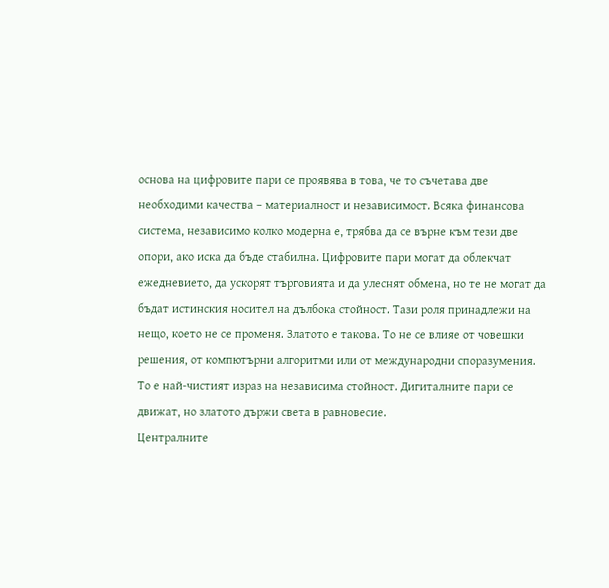основа на цифровите пари се проявява в това, че то съчетава две необходими качества – материалност и независимост. Всяка финансова система, независимо колко модерна е, трябва да се върне към тези две опори, ако иска да бъде стабилна. Цифровите пари могат да облекчат ежедневието, да ускорят търговията и да улеснят обмена, но те не могат да бъдат истинския носител на дълбока стойност. Тази роля принадлежи на нещо, което не се променя. Златото е такова. То не се влияе от човешки решения, от компютърни алгоритми или от международни споразумения. То е най-чистият израз на независима стойност. Дигиталните пари се движат, но златото държи света в равновесие.
Централните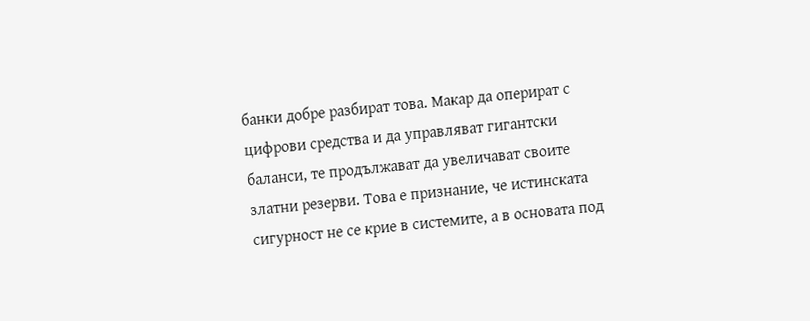банки добре разбират това. Макар да оперират с цифрови средства и да управляват гигантски баланси, те продължават да увеличават своите златни резерви. Това е признание, че истинската сигурност не се крие в системите, а в основата под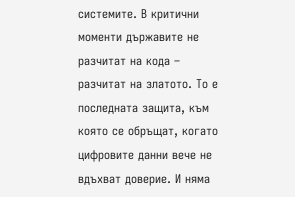системите. В критични моменти държавите не разчитат на кода – разчитат на златото. То е последната защита, към която се обръщат, когато цифровите данни вече не вдъхват доверие. И няма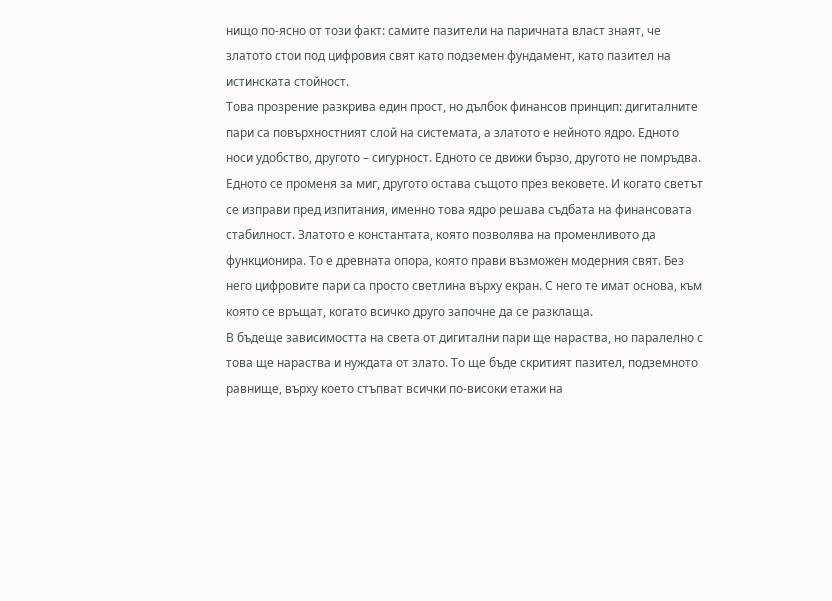нищо по-ясно от този факт: самите пазители на паричната власт знаят, че златото стои под цифровия свят като подземен фундамент, като пазител на истинската стойност.
Това прозрение разкрива един прост, но дълбок финансов принцип: дигиталните пари са повърхностният слой на системата, а златото е нейното ядро. Едното носи удобство, другото – сигурност. Едното се движи бързо, другото не помръдва. Едното се променя за миг, другото остава същото през вековете. И когато светът се изправи пред изпитания, именно това ядро решава съдбата на финансовата стабилност. Златото е константата, която позволява на променливото да функционира. То е древната опора, която прави възможен модерния свят. Без него цифровите пари са просто светлина върху екран. С него те имат основа, към която се връщат, когато всичко друго започне да се разклаща.
В бъдеще зависимостта на света от дигитални пари ще нараства, но паралелно с това ще нараства и нуждата от злато. То ще бъде скритият пазител, подземното равнище, върху което стъпват всички по-високи етажи на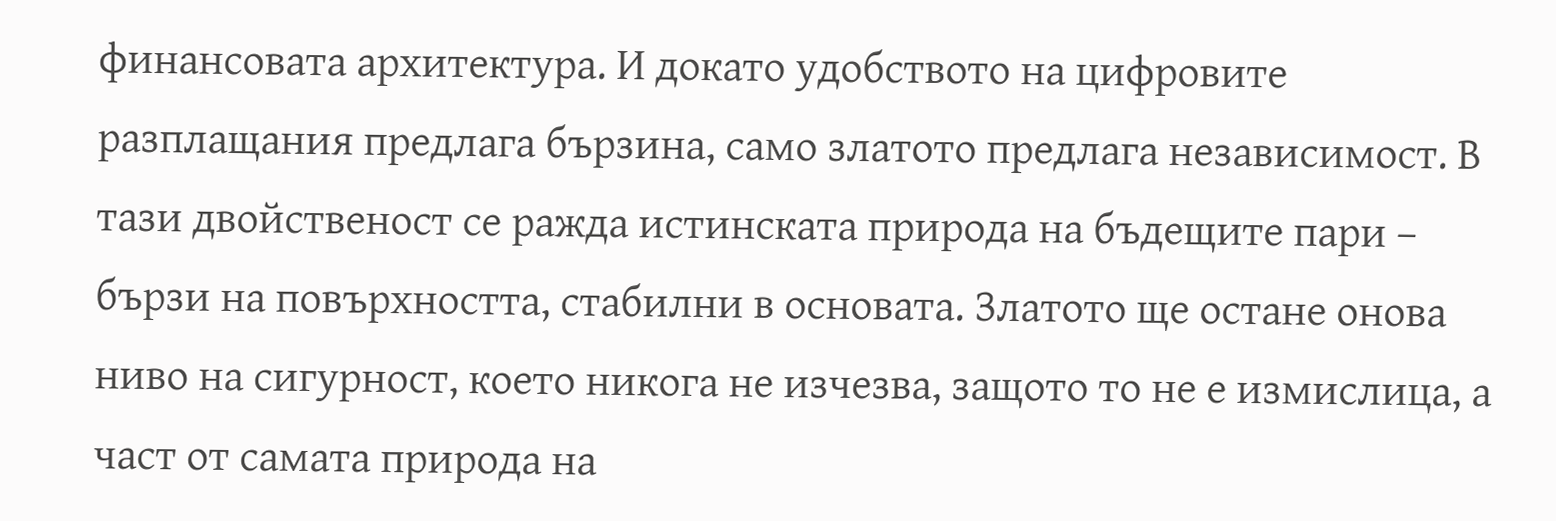финансовата архитектура. И докато удобството на цифровите разплащания предлага бързина, само златото предлага независимост. В тази двойственост се ражда истинската природа на бъдещите пари – бързи на повърхността, стабилни в основата. Златото ще остане онова ниво на сигурност, което никога не изчезва, защото то не е измислица, а част от самата природа на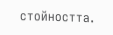стойността.